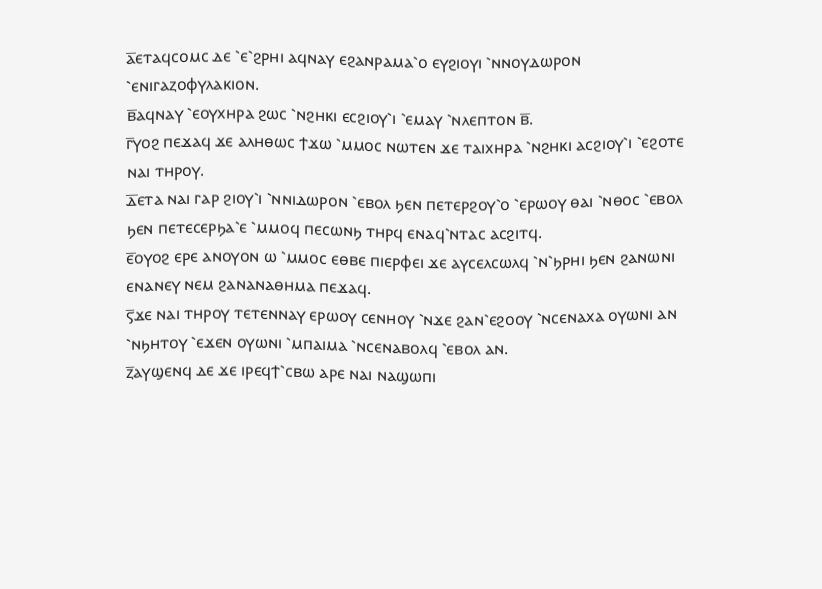ⲁ̅ⲉⲧⲁϥⲥⲟⲙⲥ ⲇⲉ ⳿ⲉ⳿ϩⲣⲏⲓ ⲁϥⲛⲁⲩ ⲉϩⲁⲛⲣⲁⲙⲁ⳿ⲟ ⲉⲩϩⲓⲟⲩⲓ ⳿ⲛⲛⲟⲩⲇⲱⲣⲟⲛ ⳿ⲉⲛⲓⲅⲁⲍⲟⲫⲩⲗⲁⲕⲓⲟⲛ.
ⲃ̅ⲁϥⲛⲁⲩ ⳿ⲉⲟⲩⲭⲏⲣⲁ ϩⲱⲥ ⳿ⲛϩⲏⲕⲓ ⲉⲥϩⲓⲟⲩ⳿ⲓ ⳿ⲉⲙⲁⲩ ⳿ⲛⲗⲉⲡⲧⲟⲛ ⲃ̅.
ⲅ̅ⲩⲟϩ ⲡⲉϫⲁϥ ϫⲉ ⲁⲗⲏⲑⲱⲥ ϯϫⲱ ⳿ⲙⲙⲟⲥ ⲛⲱⲧⲉⲛ ϫⲉ ⲧⲁⲓⲭⲏⲣⲁ ⳿ⲛϩⲏⲕⲓ ⲁⲥϩⲓⲟⲩ⳿ⲓ ⳿ⲉϩⲟⲧⲉ ⲛⲁⲓ ⲧⲏⲣⲟⲩ.
ⲇ̅ⲉⲧⲁ ⲛⲁⲓ ⲅⲁⲣ ϩⲓⲟⲩ⳿ⲓ ⳿ⲛⲛⲓⲇⲱⲣⲟⲛ ⳿ⲉⲃⲟⲗ ϧⲉⲛ ⲡⲉⲧⲉⲣϩⲟⲩ⳿ⲟ ⳿ⲉⲣⲱⲟⲩ ⲑⲁⲓ ⳿ⲛⲑⲟⲥ ⳿ⲉⲃⲟⲗ ϧⲉⲛ ⲡⲉⲧⲉⲥⲉⲣϧⲁ⳿ⲉ ⳿ⲙⲙⲟϥ ⲡⲉⲥⲱⲛϧ ⲧⲏⲣϥ ⲉⲛⲁϥ⳿ⲛⲧⲁⲥ ⲁⲥϩⲓⲧϥ.
ⲉ̅ⲟⲩⲟϩ ⲉⲣⲉ ⲁⲛⲟⲩⲟⲛ ⲱ ⳿ⲙⲙⲟⲥ ⲉⲑⲃⲉ ⲡⲓⲉⲣⲫⲉⲓ ϫⲉ ⲁⲩⲥⲉⲗⲥⲱⲗϥ ⳿ⲛ⳿ϧⲣⲏⲓ ϧⲉⲛ ϩⲁⲛⲱⲛⲓ ⲉⲛⲁⲛⲉⲩ ⲛⲉⲙ ϩⲁⲛⲁⲛⲁⲑⲏⲙⲁ ⲡⲉϫⲁϥ.
ⲋ̅ϫⲉ ⲛⲁⲓ ⲧⲏⲣⲟⲩ ⲧⲉⲧⲉⲛⲛⲁⲩ ⲉⲣⲱⲟⲩ ⲥⲉⲛⲏⲟⲩ ⳿ⲛϫⲉ ϩⲁⲛ⳿ⲉϩⲟⲟⲩ ⳿ⲛⲥⲉⲛⲁⲭⲁ ⲟⲩⲱⲛⲓ ⲁⲛ ⳿ⲛϧⲏⲧⲟⲩ ⳿ⲉϫⲉⲛ ⲟⲩⲱⲛⲓ ⳿ⲙⲡⲁⲓⲙⲁ ⳿ⲛⲥⲉⲛⲁⲃⲟⲗϥ ⳿ⲉⲃⲟⲗ ⲁⲛ.
ⲍ̅ⲁⲩϣⲉⲛϥ ⲇⲉ ϫⲉ ⲓⲣⲉϥϯ⳿ⲥⲃⲱ ⲁⲣⲉ ⲛⲁⲓ ⲛⲁϣⲱⲡⲓ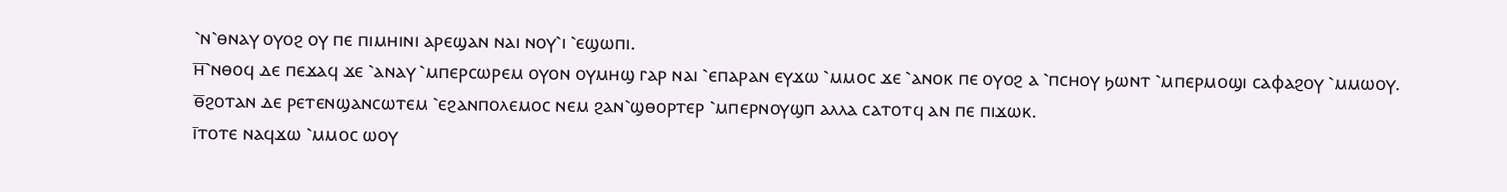⳿ⲛ⳿ⲑⲛⲁⲩ ⲟⲩⲟϩ ⲟⲩ ⲡⲉ ⲡⲓⲙⲏⲓⲛⲓ ⲁⲣⲉϣⲁⲛ ⲛⲁⲓ ⲛⲟⲩ⳿ⲓ ⳿ⲉϣⲱⲡⲓ.
ⲏ̅⳿ⲛⲑⲟϥ ⲇⲉ ⲡⲉϫⲁϥ ϫⲉ ⳿ⲁⲛⲁⲩ ⳿ⲙⲡⲉⲣⲥⲱⲣⲉⲙ ⲟⲩⲟⲛ ⲟⲩⲙⲏϣ ⲅⲁⲣ ⲛⲁⲓ ⳿ⲉⲡⲁⲣⲁⲛ ⲉⲩϫⲱ ⳿ⲙⲙⲟⲥ ϫⲉ ⳿ⲁⲛⲟⲕ ⲡⲉ ⲟⲩⲟϩ ⲁ ⳿ⲡⲥⲏⲟⲩ ϧⲱⲛⲧ ⳿ⲙⲡⲉⲣⲙⲟϣⲓ ⲥⲁⲫⲁϩⲟⲩ ⳿ⲙⲙⲱⲟⲩ.
ⲑ̅ϩⲟⲧⲁⲛ ⲇⲉ ⲣⲉⲧⲉⲛϣⲁⲛⲥⲱⲧⲉⲙ ⳿ⲉϩⲁⲛⲡⲟⲗⲉⲙⲟⲥ ⲛⲉⲙ ϩⲁⲛ⳿ϣⲑⲟⲣⲧⲉⲣ ⳿ⲙⲡⲉⲣⲛⲟⲩϣⲡ ⲁⲗⲗⲁ ⲥⲁⲧⲟⲧϥ ⲁⲛ ⲡⲉ ⲡⲓϫⲱⲕ.
ⲓ̅ⲧⲟⲧⲉ ⲛⲁϥϫⲱ ⳿ⲙⲙⲟⲥ ⲱⲟⲩ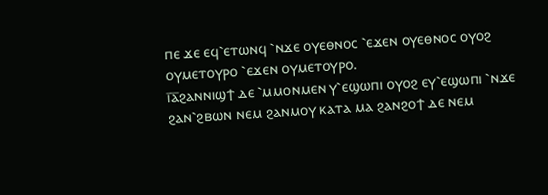ⲡⲉ ϫⲉ ⲉϥ⳿ⲉⲧⲱⲛϥ ⳿ⲛϫⲉ ⲟⲩⲉⲑⲛⲟⲥ ⳿ⲉϫⲉⲛ ⲟⲩⲉⲑⲛⲟⲥ ⲟⲩⲟϩ ⲟⲩⲙⲉⲧⲟⲩⲣⲟ ⳿ⲉϫⲉⲛ ⲟⲩⲙⲉⲧⲟⲩⲣⲟ.
ⲓ̅ⲁ̅ϩⲁⲛⲛⲓϣϯ ⲇⲉ ⳿ⲙⲙⲟⲛⲙⲉⲛ ⲩ⳿ⲉϣⲱⲡⲓ ⲟⲩⲟϩ ⲉⲩ⳿ⲉϣⲱⲡⲓ ⳿ⲛϫⲉ ϩⲁⲛ⳿ϩⲃⲱⲛ ⲛⲉⲙ ϩⲁⲛⲙⲟⲩ ⲕⲁⲧⲁ ⲙⲁ ϩⲁⲛϩⲟϯ ⲇⲉ ⲛⲉⲙ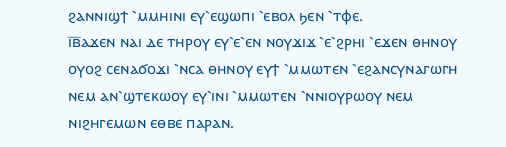ϩⲁⲛⲛⲓϣϯ ⳿ⲙⲙⲏⲓⲛⲓ ⲉⲩ⳿ⲉϣⲱⲡⲓ ⳿ⲉⲃⲟⲗ ϧⲉⲛ ⳿ⲧⲫⲉ.
ⲓ̅ⲃ̅ⲁϫⲉⲛ ⲛⲁⲓ ⲇⲉ ⲧⲏⲣⲟⲩ ⲉⲩ⳿ⲉ⳿ⲉⲛ ⲛⲟⲩϫⲓϫ ⳿ⲉ⳿ϩⲣⲏⲓ ⳿ⲉϫⲉⲛ ⲑⲏⲛⲟⲩ ⲟⲩⲟϩ ⲥⲉⲛⲁϭⲟϫⲓ ⳿ⲛⲥⲁ ⲑⲏⲛⲟⲩ ⲉⲩϯ ⳿ⲙⲙⲱⲧⲉⲛ ⳿ⲉϩⲁⲛⲥⲩⲛⲁⲅⲱⲅⲏ ⲛⲉⲙ ⲁⲛ⳿ϣⲧⲉⲕⲱⲟⲩ ⲉⲩ⳿ⲓⲛⲓ ⳿ⲙⲙⲱⲧⲉⲛ ⳿ⲛⲛⲓⲟⲩⲣⲱⲟⲩ ⲛⲉⲙ ⲛⲓϩⲏⲅⲉⲙⲱⲛ ⲉⲑⲃⲉ ⲡⲁⲣⲁⲛ.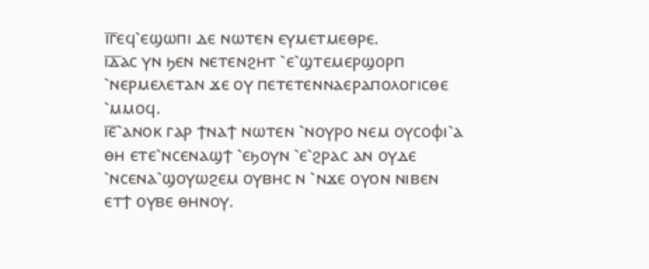ⲓ̅ⲅ̅ⲉϥ⳿ⲉϣⲱⲡⲓ ⲇⲉ ⲛⲱⲧⲉⲛ ⲉⲩⲙⲉⲧⲙⲉⲑⲣⲉ.
ⲓ̅ⲇ̅ⲁⲥ ⲩⲛ ϧⲉⲛ ⲛⲉⲧⲉⲛϩⲏⲧ ⳿ⲉ⳿ϣⲧⲉⲙⲉⲣϣⲟⲣⲡ ⳿ⲛⲉⲣⲙⲉⲗⲉⲧⲁⲛ ϫⲉ ⲟⲩ ⲡⲉⲧⲉⲧⲉⲛⲛⲁⲉⲣⲁⲡⲟⲗⲟⲅⲓⲥⲑⲉ ⳿ⲙⲙⲟϥ.
ⲓ̅ⲉ̅⳿ⲁⲛⲟⲕ ⲅⲁⲣ ϯⲛⲁϯ ⲛⲱⲧⲉⲛ ⳿ⲛⲟⲩⲣⲟ ⲛⲉⲙ ⲟⲩⲥⲟⲫⲓ⳿ⲁ ⲑⲏ ⲉⲧⲉ⳿ⲛⲥⲉⲛⲁϣϯ ⳿ⲉϧⲟⲩⲛ ⳿ⲉ⳿ϩⲣⲁⲥ ⲁⲛ ⲟⲩⲇⲉ ⳿ⲛⲥⲉⲛⲁ⳿ϣⲟⲩⲱϩⲉⲙ ⲟⲩⲃⲏⲥ ⲛ ⳿ⲛϫⲉ ⲟⲩⲟⲛ ⲛⲓⲃⲉⲛ ⲉⲧϯ ⲟⲩⲃⲉ ⲑⲏⲛⲟⲩ.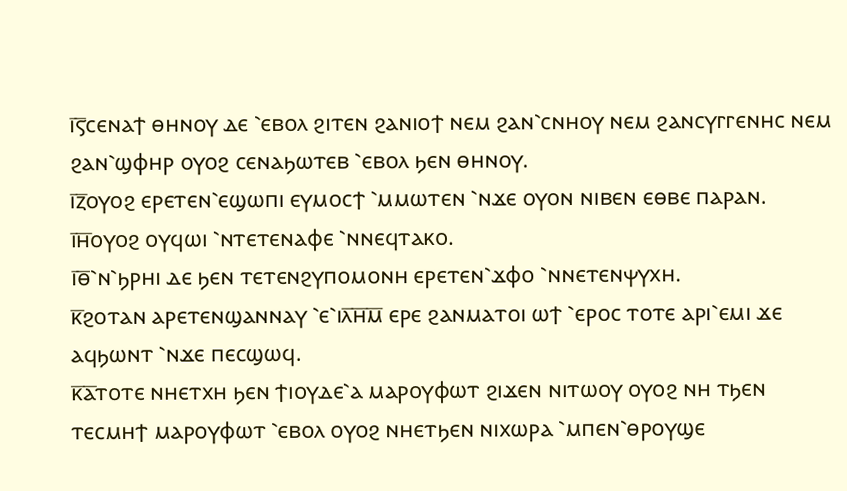ⲓ̅ⲋ̅ⲥⲉⲛⲁϯ ⲑⲏⲛⲟⲩ ⲇⲉ ⳿ⲉⲃⲟⲗ ϩⲓⲧⲉⲛ ϩⲁⲛⲓⲟϯ ⲛⲉⲙ ϩⲁⲛ⳿ⲥⲛⲏⲟⲩ ⲛⲉⲙ ϩⲁⲛⲥⲩⲅⲅⲉⲛⲏⲥ ⲛⲉⲙ ϩⲁⲛ⳿ϣⲫⲏⲣ ⲟⲩⲟϩ ⲥⲉⲛⲁϧⲱⲧⲉⲃ ⳿ⲉⲃⲟⲗ ϧⲉⲛ ⲑⲏⲛⲟⲩ.
ⲓ̅ⲍ̅ⲟⲩⲟϩ ⲉⲣⲉⲧⲉⲛ⳿ⲉϣⲱⲡⲓ ⲉⲩⲙⲟⲥϯ ⳿ⲙⲙⲱⲧⲉⲛ ⳿ⲛϫⲉ ⲟⲩⲟⲛ ⲛⲓⲃⲉⲛ ⲉⲑⲃⲉ ⲡⲁⲣⲁⲛ.
ⲓ̅ⲏ̅ⲟⲩⲟϩ ⲟⲩϥⲱⲓ ⳿ⲛⲧⲉⲧⲉⲛⲁⲫⲉ ⳿ⲛⲛⲉϥⲧⲁⲕⲟ.
ⲓ̅ⲑ̅⳿ⲛ⳿ϧⲣⲏⲓ ⲇⲉ ϧⲉⲛ ⲧⲉⲧⲉⲛϩⲩⲡⲟⲙⲟⲛⲏ ⲉⲣⲉⲧⲉⲛ⳿ϫⲫⲟ ⳿ⲛⲛⲉⲧⲉⲛⲯⲩⲭⲏ.
ⲕ̅ϩⲟⲧⲁⲛ ⲁⲣⲉⲧⲉⲛϣⲁⲛⲛⲁⲩ ⳿ⲉ⳿ⲓⲗ̅ⲏ̅ⲙ̅ ⲉⲣⲉ ϩⲁⲛⲙⲁⲧⲟⲓ ⲱϯ ⳿ⲉⲣⲟⲥ ⲧⲟⲧⲉ ⲁⲣⲓ⳿ⲉⲙⲓ ϫⲉ ⲁϥϧⲱⲛⲧ ⳿ⲛϫⲉ ⲡⲉⲥϣⲱϥ.
ⲕ̅ⲁ̅ⲧⲟⲧⲉ ⲛⲏⲉⲧⲭⲏ ϧⲉⲛ ϯⲓⲟⲩⲇⲉ⳿ⲁ ⲙⲁⲣⲟⲩⲫⲱⲧ ϩⲓϫⲉⲛ ⲛⲓⲧⲱⲟⲩ ⲟⲩⲟϩ ⲛⲏ ⲧϧⲉⲛ ⲧⲉⲥⲙⲏϯ ⲙⲁⲣⲟⲩⲫⲱⲧ ⳿ⲉⲃⲟⲗ ⲟⲩⲟϩ ⲛⲏⲉⲧϧⲉⲛ ⲛⲓⲭⲱⲣⲁ ⳿ⲙⲡⲉⲛ⳿ⲑⲣⲟⲩϣⲉ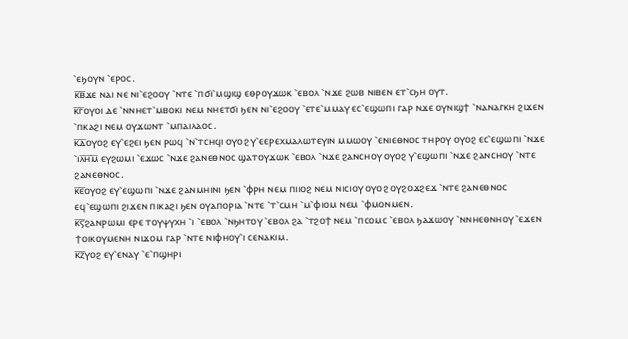⳿ⲉϧⲟⲩⲛ ⳿ⲉⲣⲟⲥ.
ⲕ̅ⲃ̅ϫⲉ ⲛⲁⲓ ⲛⲉ ⲛⲓ⳿ⲉϩⲟⲟⲩ ⳿ⲛⲧⲉ ⳿ⲡϭⲓ⳿ⲙϣⲓϣ ⲉⲑⲣⲟⲩϫⲱⲕ ⳿ⲉⲃⲟⲗ ⳿ⲛϫⲉ ϩⲱⲃ ⲛⲓⲃⲉⲛ ⲉⲧ⳿ⲥϧⲏ ⲟⲩⲧ.
ⲕ̅ⲅ̅ⲟⲩⲟⲓ ⲇⲉ ⳿ⲛⲛⲏⲉⲧ⳿ⲙⲃⲟⲕⲓ ⲛⲉⲙ ⲛⲏⲉⲧϭⲓ ϧⲉⲛ ⲛⲓ⳿ⲉϩⲟⲟⲩ ⳿ⲉⲧⲉ⳿ⲙⲙⲁⲩ ⲉⲥ⳿ⲉϣⲱⲡⲓ ⲅⲁⲣ ⲛϫⲉ ⲟⲩⲛⲓϣϯ ⳿ⲛⲁⲛⲁⲅⲕⲏ ϩⲓϫⲉⲛ ⳿ⲡⲕⲁϩⲓ ⲛⲉⲙ ⲟⲩϫⲱⲛⲧ ⳿ⲙⲡⲁⲓⲗⲁⲟⲥ.
ⲕ̅ⲇ̅ⲟⲩⲟϩ ⲉⲩ⳿ⲉϩⲉⲓ ϧⲉⲛ ⲣⲱϥ ⳿ⲛ⳿ⲧⲥⲏϥⲓ ⲟⲩⲟϩ ⲩ⳿ⲉⲉⲣⲉⲭⲙⲁⲗⲱⲧⲉⲩⲓⲛ ⲙⲙⲱⲟⲩ ⳿ⲉⲛⲓⲉⲑⲛⲟⲥ ⲧⲏⲣⲟⲩ ⲟⲩⲟϩ ⲉⲥ⳿ⲉϣⲱⲡⲓ ⳿ⲛϫⲉ ⳿ⲓⲗ̅ⲏ̅ⲙ̅ ⲉⲩϩⲱⲙⲓ ⳿ⲉϫⲱⲥ ⳿ⲛϫⲉ ϩⲁⲛⲉⲑⲛⲟⲥ ϣⲁⲧⲟⲩϫⲱⲕ ⳿ⲉⲃⲟⲗ ⳿ⲛϫⲉ ϩⲁⲛⲥⲏⲟⲩ ⲟⲩⲟϩ ⲩ⳿ⲉϣⲱⲡⲓ ⳿ⲛϫⲉ ϩⲁⲛⲥⲏⲟⲩ ⳿ⲛⲧⲉ ϩⲁⲛⲉⲑⲛⲟⲥ.
ⲕ̅ⲉ̅ⲟⲩⲟϩ ⲉⲩ⳿ⲉϣⲱⲡⲓ ⳿ⲛϫⲉ ϩⲁⲛⲙⲏⲓⲛⲓ ϧⲉⲛ ⳿ⲫⲣⲏ ⲛⲉⲙ ⲡⲓⲓⲟϩ ⲛⲉⲙ ⲛⲓⲥⲓⲟⲩ ⲟⲩⲟϩ ⲟⲩϩⲟϫϩⲉϫ ⳿ⲛⲧⲉ ϩⲁⲛⲉⲑⲛⲟⲥ ⲉϥ⳿ⲉϣⲱⲡⲓ ϩⲓϫⲉⲛ ⲡⲓⲕⲁϩⲓ ϧⲉⲛ ⲟⲩⲁⲡⲟⲣⲓⲁ ⳿ⲛⲧⲉ ⳿ⲧ⳿ⲥⲙⲏ ⳿ⲙ⳿ⲫⲓⲟⲙ ⲛⲉⲙ ⳿ⲫⲙⲟⲛⲙⲉⲛ.
ⲕ̅ⲋ̅ϩⲁⲛⲣⲱⲙⲓ ⲉⲣⲉ ⲧⲟⲩⲯⲩⲭⲏ ⳿ⲓ ⳿ⲉⲃⲟⲗ ⳿ⲛϧⲏⲧⲟⲩ ⳿ⲉⲃⲟⲗ ϩⲁ ⳿ⲧϩⲟϯ ⲛⲉⲙ ⳿ⲡⲥⲟⲙⲥ ⳿ⲉⲃⲟⲗ ϧⲁϫⲱⲟⲩ ⳿ⲛⲛⲏⲉⲑⲛⲏⲟⲩ ⳿ⲉϫⲉⲛ ϯⲟⲓⲕⲟⲩⲙⲉⲛⲏ ⲛⲓϫⲟⲙ ⲅⲁⲣ ⳿ⲛⲧⲉ ⲛⲓⲫⲏⲟⲩ⳿ⲓ ⲥⲉⲛⲁⲕⲓⲙ.
ⲕ̅ⲍ̅ⲩⲟϩ ⲉⲩ⳿ⲉⲛⲁⲩ ⳿ⲉ⳿ⲡϣⲏⲣⲓ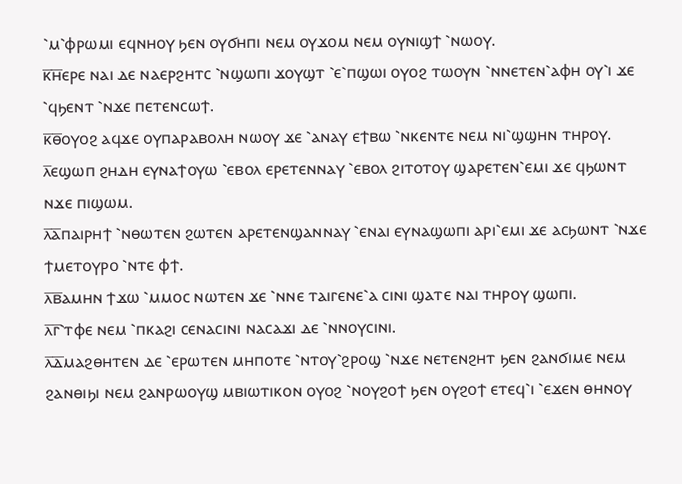⳿ⲙ⳿ⲫⲣⲱⲙⲓ ⲉϥⲛⲏⲟⲩ ϧⲉⲛ ⲟⲩϭⲏⲡⲓ ⲛⲉⲙ ⲟⲩϫⲟⲙ ⲛⲉⲙ ⲟⲩⲛⲓϣϯ ⳿ⲛⲱⲟⲩ.
ⲕ̅ⲏ̅ⲉⲣⲉ ⲛⲁⲓ ⲇⲉ ⲛⲁⲉⲣϩⲏⲧⲥ ⳿ⲛϣⲱⲡⲓ ϫⲟⲩϣⲧ ⳿ⲉ⳿ⲡϣⲱⲓ ⲟⲩⲟϩ ⲧⲱⲟⲩⲛ ⳿ⲛⲛⲉⲧⲉⲛ⳿ⲁⲫⲏ ⲟⲩ⳿ⲓ ϫⲉ ⳿ϥϧⲉⲛⲧ ⳿ⲛϫⲉ ⲡⲉⲧⲉⲛⲥⲱϯ.
ⲕ̅ⲑ̅ⲟⲩⲟϩ ⲁϥϫⲉ ⲟⲩⲡⲁⲣⲁⲃⲟⲗⲏ ⲛⲱⲟⲩ ϫⲉ ⳿ⲁⲛⲁⲩ ⲉϯⲃⲱ ⳿ⲛⲕⲉⲛⲧⲉ ⲛⲉⲙ ⲛⲓ⳿ϣϣⲏⲛ ⲧⲏⲣⲟⲩ.
ⲗ̅ⲉϣⲱⲡ ϩⲏⲇⲏ ⲉⲩⲛⲁϯⲟⲩⲱ ⳿ⲉⲃⲟⲗ ⲉⲣⲉⲧⲉⲛⲛⲁⲩ ⳿ⲉⲃⲟⲗ ϩⲓⲧⲟⲧⲟⲩ ϣⲁⲣⲉⲧⲉⲛ⳿ⲉⲙⲓ ϫⲉ ϥϧⲱⲛⲧ ⲛϫⲉ ⲡⲓϣⲱⲙ.
ⲗ̅ⲁ̅ⲡⲁⲓⲣⲏϯ ⳿ⲛⲑⲱⲧⲉⲛ ϩⲱⲧⲉⲛ ⲁⲣⲉⲧⲉⲛϣⲁⲛⲛⲁⲩ ⳿ⲉⲛⲁⲓ ⲉⲩⲛⲁϣⲱⲡⲓ ⲁⲣⲓ⳿ⲉⲙⲓ ϫⲉ ⲁⲥϧⲱⲛⲧ ⳿ⲛϫⲉ ϯⲙⲉⲧⲟⲩⲣⲟ ⳿ⲛⲧⲉ ⲫϯ.
ⲗ̅ⲃ̅ⲁⲙⲏⲛ ϯϫⲱ ⳿ⲙⲙⲟⲥ ⲛⲱⲧⲉⲛ ϫⲉ ⳿ⲛⲛⲉ ⲧⲁⲓⲅⲉⲛⲉ⳿ⲁ ⲥⲓⲛⲓ ϣⲁⲧⲉ ⲛⲁⲓ ⲧⲏⲣⲟⲩ ϣⲱⲡⲓ.
ⲗ̅ⲅ̅⳿ⲧⲫⲉ ⲛⲉⲙ ⳿ⲡⲕⲁϩⲓ ⲥⲉⲛⲁⲥⲓⲛⲓ ⲛⲁⲥⲁϫⲓ ⲇⲉ ⳿ⲛⲛⲟⲩⲥⲓⲛⲓ.
ⲗ̅ⲇ̅ⲙⲁϩⲑⲏⲧⲉⲛ ⲇⲉ ⳿ⲉⲣⲱⲧⲉⲛ ⲙⲏⲡⲟⲧⲉ ⳿ⲛⲧⲟⲩ⳿ϩⲣⲟϣ ⳿ⲛϫⲉ ⲛⲉⲧⲉⲛϩⲏⲧ ϧⲉⲛ ϩⲁⲛϭⲓⲙⲉ ⲛⲉⲙ ϩⲁⲛⲑⲓϧⲓ ⲛⲉⲙ ϩⲁⲛⲣⲱⲟⲩϣ ⲙⲃⲓⲱⲧⲓⲕⲟⲛ ⲟⲩⲟϩ ⳿ⲛⲟⲩϩⲟϯ ϧⲉⲛ ⲟⲩϩⲟϯ ⲉⲧⲉϥ⳿ⲓ ⳿ⲉϫⲉⲛ ⲑⲏⲛⲟⲩ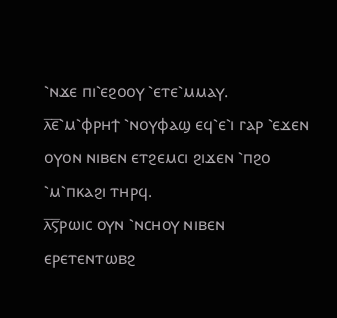⳿ⲛϫⲉ ⲡⲓ⳿ⲉϩⲟⲟⲩ ⳿ⲉⲧⲉ⳿ⲙⲙⲁⲩ.
ⲗ̅ⲉ̅⳿ⲙ⳿ⲫⲣⲏϯ ⳿ⲛⲟⲩⲫⲁϣ ⲉϥ⳿ⲉ⳿ⲓ ⲅⲁⲣ ⳿ⲉϫⲉⲛ ⲟⲩⲟⲛ ⲛⲓⲃⲉⲛ ⲉⲧϩⲉⲙⲥⲓ ϩⲓϫⲉⲛ ⳿ⲡϩⲟ ⳿ⲙ⳿ⲡⲕⲁϩⲓ ⲧⲏⲣϥ.
ⲗ̅ⲋ̅ⲣⲱⲓⲥ ⲟⲩⲛ ⳿ⲛⲥⲏⲟⲩ ⲛⲓⲃⲉⲛ ⲉⲣⲉⲧⲉⲛⲧⲱⲃϩ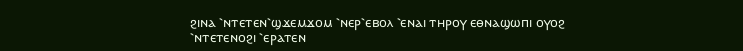ϩⲓⲛⲁ ⳿ⲛⲧⲉⲧⲉⲛ⳿ϣϫⲉⲙϫⲟⲙ ⳿ⲛⲉⲣ⳿ⲉⲃⲟⲗ ⳿ⲉⲛⲁⲓ ⲧⲏⲣⲟⲩ ⲉⲑⲛⲁϣⲱⲡⲓ ⲟⲩⲟϩ ⳿ⲛⲧⲉⲧⲉⲛⲟϩⲓ ⳿ⲉⲣⲁⲧⲉⲛ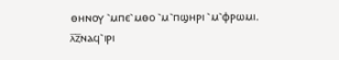ⲑⲏⲛⲟⲩ ⳿ⲙⲡⲉ⳿ⲙⲑⲟ ⳿ⲙ⳿ⲡϣⲏⲣⲓ ⳿ⲙ⳿ⲫⲣⲱⲙⲓ.
ⲗ̅ⲍ̅ⲛⲁϥ⳿ⲓⲣⲓ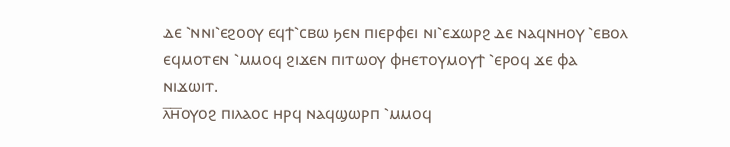ⲇⲉ ⳿ⲛⲛⲓ⳿ⲉϩⲟⲟⲩ ⲉϥϯ⳿ⲥⲃⲱ ϧⲉⲛ ⲡⲓⲉⲣⲫⲉⲓ ⲛⲓ⳿ⲉϫⲱⲣϩ ⲇⲉ ⲛⲁϥⲛⲏⲟⲩ ⳿ⲉⲃⲟⲗ ⲉϥⲙⲟⲧⲉⲛ ⳿ⲙⲙⲟϥ ϩⲓϫⲉⲛ ⲡⲓⲧⲱⲟⲩ ⲫⲏⲉⲧⲟⲩⲙⲟⲩϯ ⳿ⲉⲣⲟϥ ϫⲉ ⲫⲁ ⲛⲓϫⲱⲓⲧ.
ⲗ̅ⲏ̅ⲟⲩⲟϩ ⲡⲓⲗⲁⲟⲥ ⲏⲣϥ ⲛⲁϥϣⲱⲣⲡ ⳿ⲙⲙⲟϥ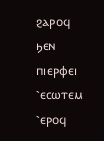ϩⲁⲣⲟϥ ϧⲉⲛ ⲡⲓⲉⲣⲫⲉⲓ ⳿ⲉⲥⲱⲧⲉⲙ ⳿ⲉⲣⲟϥ